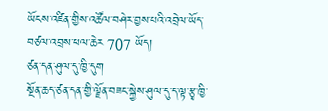ཡོངས་འཛིན་གྱིས་འཚོལ་བཤེར་བྱས་པའི་འབྲེལ་ཡོད་བཙལ་འབྲས་ཕལ་ཆེར 707 ཡོད།
ཙན་དན་ཤུལ་དུ་ཁྱི་དུག
སྔོན་ཆད་ཙན་དན་གྱི་ལྗོན་བཟང་སྐྱེས་ཤུལ་དུ་ད་ལྟ་རྩྭ་ཁྱི་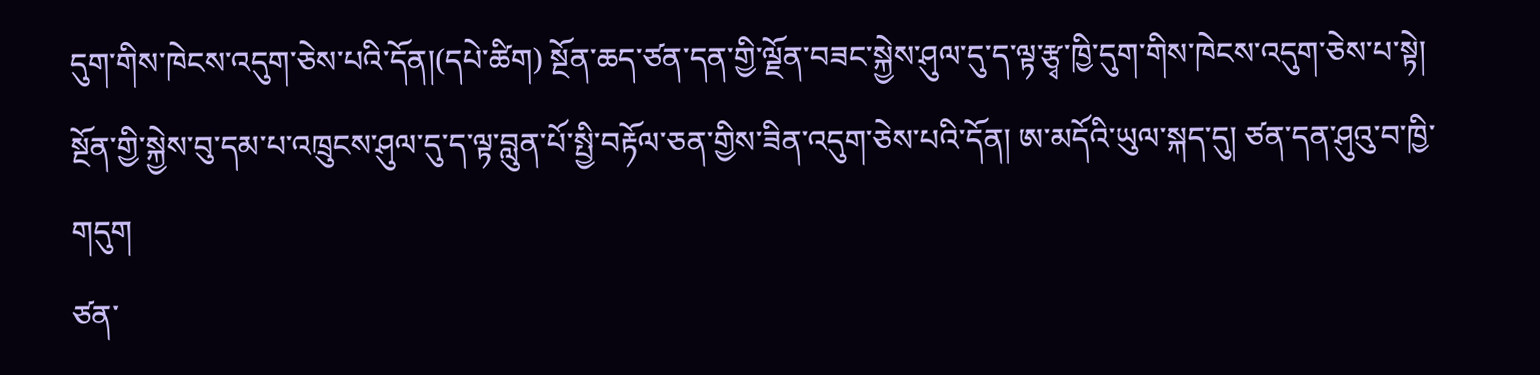དུག་གིས་ཁེངས་འདུག་ཅེས་པའི་དོན།(དཔེ་ཚིག) སྔོན་ཆད་ཙན་དན་གྱི་ལྗོན་བཟང་སྐྱེས་ཤུལ་དུ་ད་ལྟ་རྩྭ་ཁྱི་དུག་གིས་ཁེངས་འདུག་ཅེས་པ་སྟེ། སྔོན་གྱི་སྐྱེས་བུ་དམ་པ་འཁྲུངས་ཤུལ་དུ་ད་ལྟ་བླུན་པོ་སྤྱི་བརྟོལ་ཅན་གྱིས་ཟིན་འདུག་ཅེས་པའི་དོན། ཨ་མདོའི་ཡུལ་སྐད་དུ། ཙན་དན་ཤུའུ་བ་ཁྱི་གདུག
ཙན་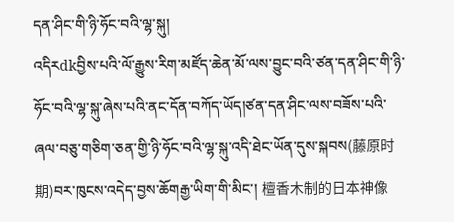དན་ཤིང་གི་ཉི་ཧོང་བའི་ལྷ་སྐུ།
འདིརdkབྱིས་པའི་ལོ་རྒྱུས་རིག་མཛོད་ཆེན་མོ་ལས་བྱུང་བའི་ཙན་དན་ཤིང་གི་ཉི་ཧོང་བའི་ལྷ་སྐུ་ཞེས་པའི་ནང་དོན་བཀོད་ཡོད།ཙན་དན་ཤིང་ལས་བཟོས་པའི་ཞལ་བཅུ་གཅིག་ཅན་གྱི་ཉི་ཧོང་བའི་ལྷ་སྐུ་འདི་ཐེང་ཡོན་དུས་སྐབས(藤原时期)བར་ཁུངས་འདེད་བྱས་ཆོགརྒྱ་ཡིག་གི་མིང་། 檀香木制的日本神像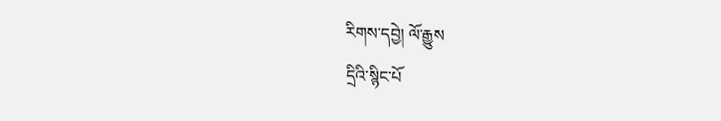རིགས་དབྱེ། ལོ་རྒྱུས
དྲིའི་སྙིང་པོ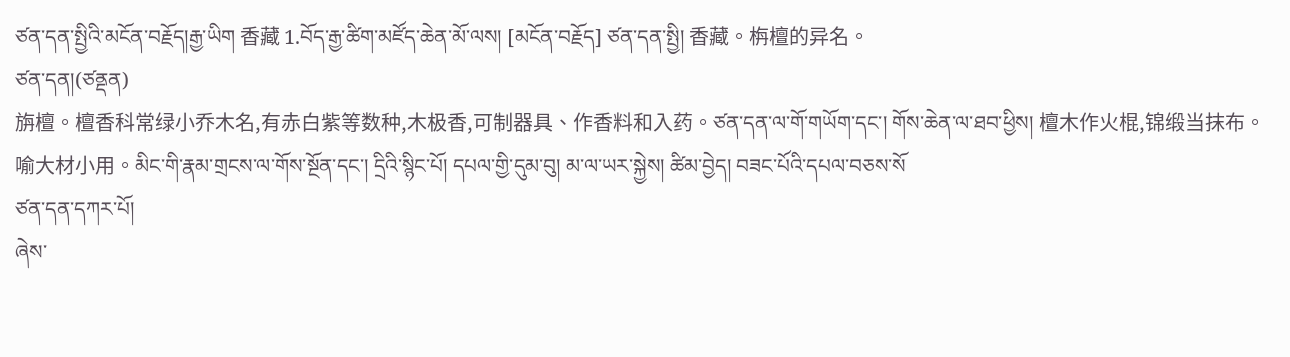ཙན་དན་སྤྱིའི་མངོན་བརྗོད།རྒྱ་ཡིག 香藏 1.བོད་རྒྱ་ཚིག་མཛོད་ཆེན་མོ་ལས། [མངོན་བརྗོད] ཙན་དན་སྤྱི། 香藏。栴檀的异名。
ཙན་དན།(ཙནྡན)
旃檀。檀香科常绿小乔木名,有赤白紫等数种,木极香,可制器具、作香料和入药。ཙན་དན་ལ་གོ་གཡོག་དང་། གོས་ཆེན་ལ་ཐབ་ཕྱིས། 檀木作火棍,锦缎当抹布。喻大材小用。མིང་གི་རྣམ་གྲངས་ལ་གོས་སྔོན་དང་། དྲིའི་སྙིང་པོ། དཔལ་གྱི་དུམ་བུ། མ་ལ་ཡར་སྐྱེས། ཚིམ་བྱེད། བཟང་པོའི་དཔལ་བཅས་སོ
ཙན་དན་དཀར་པོ།
ཞེས་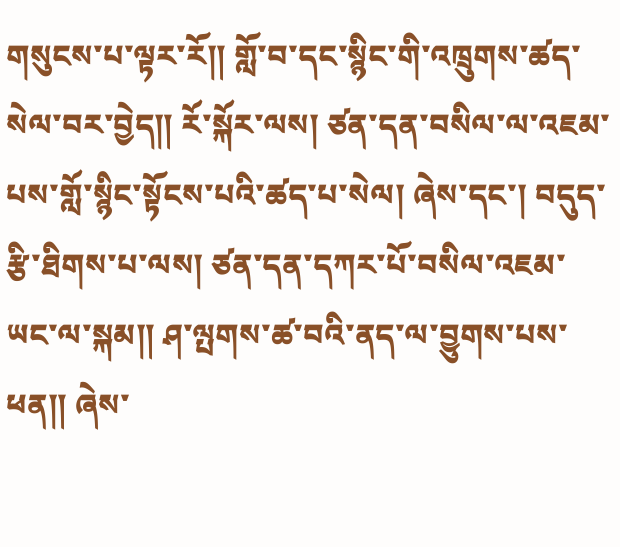གསུངས་པ་ལྟར་རོ༎ གློ་བ་དང་སྙིང་གི་འཁྲུགས་ཚད་སེལ་བར་བྱེད༎ རོ་སྐོར་ལས། ཙན་དན་བསིལ་ལ་འཇམ་པས་གློ་སྙིང་སྟོངས་པའི་ཚད་པ་སེལ། ཞེས་དང་། བདུད་རྩི་ཐིགས་པ་ལས། ཙན་དན་དཀར་པོ་བསིལ་འཇམ་ཡང་ལ་སྐམ༎ ཤ་ལྤགས་ཚ་བའི་ནད་ལ་བྱུགས་པས་ཕན༎ ཞེས་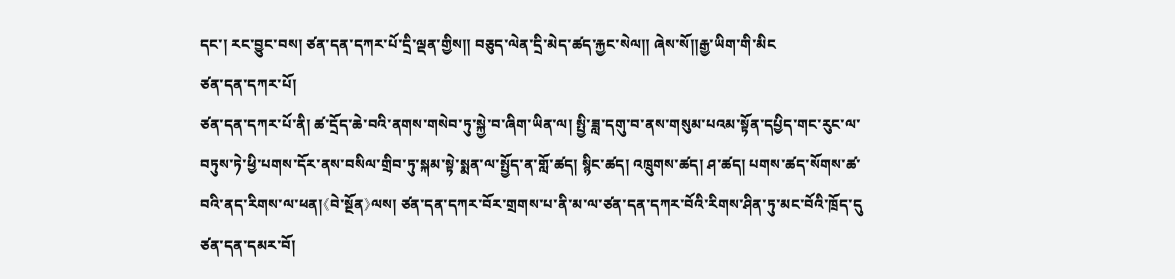དང་། རང་བྱུང་བས། ཙན་དན་དཀར་པོ་དྲི་ལྡན་གྱིས༎ བཅུད་ལེན་དྲི་མེད་ཚད་རྐྱང་སེལ༎ ཞེས་སོ༎རྒྱ་ཡིག་གི་མིང
ཙན་དན་དཀར་པོ།
ཙན་དན་དཀར་པོ་ནི། ཚ་དྲོད་ཆེ་བའི་ནགས་གསེབ་ཏུ་སྐྱེ་བ་ཞིག་ཡིན་ལ། སྤྱི་ཟླ་དགུ་བ་ནས་གསུམ་པའམ་སྟོན་དཔྱིད་གང་རུང་ལ་བཏུས་ཏེ་ཕྱི་པགས་དོར་ནས་བསིལ་གྲིབ་ཏུ་སྐམ་སྟེ་སྨན་ལ་སྤྱོད་ན་གློ་ཚད། སྙིང་ཚད། འཁྲུགས་ཚད། ཤ་ཚད། པགས་ཚད་སོགས་ཚ་བའི་ནད་རིགས་ལ་ཕན།《བེ་སྔོན》ལས། ཙན་དན་དཀར་བོར་གྲགས་པ་ནི་མ་ལ་ཙན་དན་དཀར་བོའི་རིགས་ཤིན་ཏུ་མང་བོའི་ཁྲོད་དུ
ཙན་དན་དམར་བོ།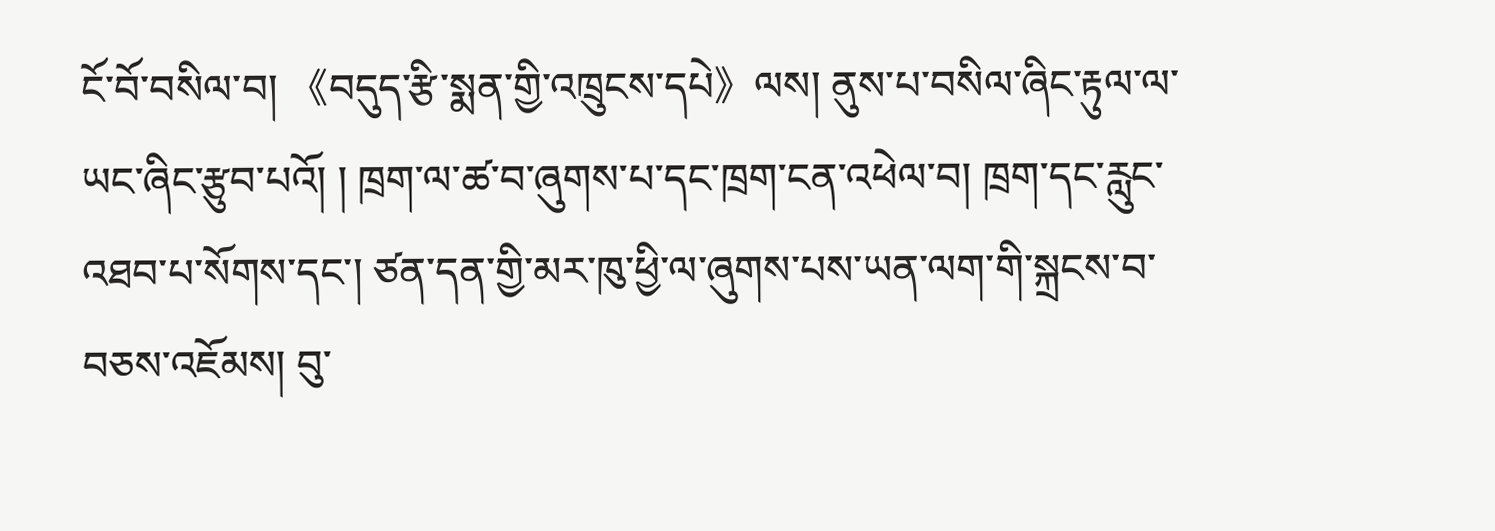ངོ་བོ་བསིལ་བ། 《བདུད་རྩི་སྨན་གྱི་འཁྲུངས་དཔེ》ལས། ནུས་པ་བསིལ་ཞིང་རྟུལ་ལ་ཡང་ཞིང་རྩུབ་པའོ། ། ཁྲག་ལ་ཚ་བ་ཞུགས་པ་དང་ཁྲག་ངན་འཕེལ་བ། ཁྲག་དང་རླུང་འཐབ་པ་སོགས་དང་། ཙན་དན་གྱི་མར་ཁུ་ཕྱི་ལ་ཞུགས་པས་ཡན་ལག་གི་སྐྲངས་བ་བཅས་འཇོམས། བུ་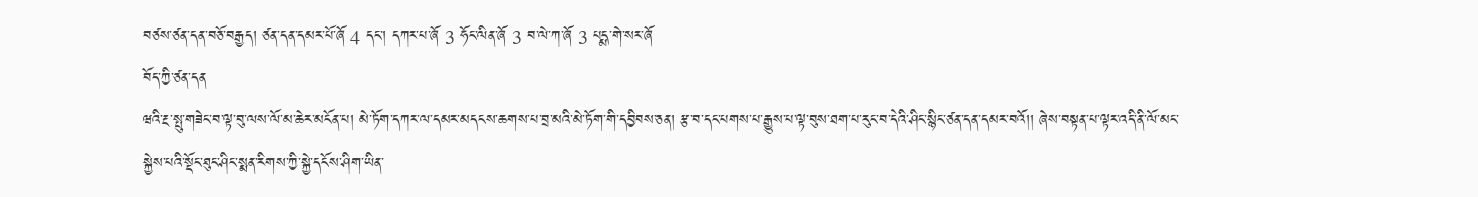བཙས་ཙན་དན་བཅོ་བརྒྱད། ཙན་དན་དམར་པོ་ཞོ 4 དང་། དཀར་པ་ཞོ 3 ཧོང་ལིན་ཞོ 3 བ་ལེ་ཀ་ཞོ 3 པདྨ་གེ་སར་ཞོ
བོད་ཀྱི་ཙན་དན
ཝའི་རྔ་སྤུ་གཟེང་བ་ལྟ་བུ་ལས་ལོ་མ་ཆེར་མངོན་པ། མེ་ཏོག་དཀར་ལ་དམར་མདངས་ཆགས་པ་བྲ་མའི་མེ་ཏོག་གི་དབྱིབས་ཅན། རྩ་བ་དང་པགས་པ་རྒྱུས་པ་ལྟ་བུས་ཐག་པ་རུང་བ་དེའི་ཤིང་སྙིང་ཙན་དན་དམར་བའོ།། ཞེས་བསྟན་པ་ལྟར་འདི་ནི་ལོ་མང་སྐྱེས་པའི་སྡོང་ཐུང་ཤིང་སྨན་རིགས་ཀྱི་སྐྱེ་དངོས་ཤིག་ཡིན་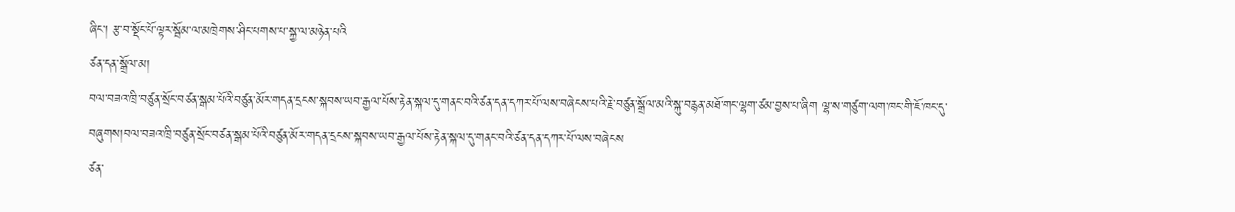ཞིང་། རྩ་བ་སྡོང་པོ་ལྟར་སྦོམ་ལ་མཁྲེགས་ཤིང་པགས་པ་སྐྱ་ལ་མཉེན་པའི
ཙན་དན་སྒྲོལ་མ།
བལ་བཟའ་ཁྲི་བཙུན་སྲོང་བཙན་སྒམ་པོའི་བཙུན་མོར་གདན་དྲངས་སྐབས་ཡབ་རྒྱལ་པོས་རྟེན་སྐལ་དུ་གནང་བའི་ཙན་དན་དཀར་པོ་ལས་བཞེངས་པའི་རྗེ་བཙུན་སྒྲོལ་མའི་སྐུ་བརྙན་མཐོ་གང་ལྷག་ཙམ་བྱས་པ་ཞིག ལྷ་ས་གཙུག་ལག་ཁང་གི་ཇོ་ཁང་དུ་བཞུགས།བལ་བཟའ་ཁྲི་བཙུན་སྲོང་བཙན་སྒམ་པོའི་བཙུན་མོར་གདན་དྲངས་སྐབས་ཡབ་རྒྱལ་པོས་རྟེན་སྐལ་དུ་གནང་བའི་ཙན་དན་དཀར་པོ་ལས་བཞེངས
ཙན་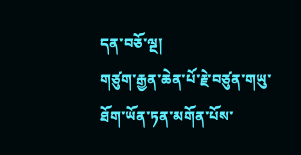དན་བཅོ་ལྔ།
གཙུག་རྒྱན་ཆེན་པོ་རྗེ་བཙུན་གཡུ་ཐོག་ཡོན་ཏན་མགོན་པོས་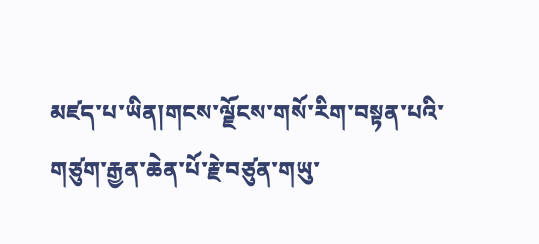མཛད་པ་ཡིན།གངས་ལྗོངས་གསོ་རིག་བསྟན་པའི་གཙུག་རྒྱན་ཆེན་པོ་རྗེ་བཙུན་གཡུ་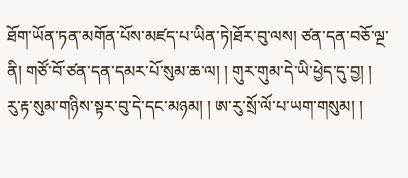ཐོག་ཡོན་ཏན་མགོན་པོས་མཛད་པ་ཡིན་ཏེ།ཐོར་བུ་ལས། ཙན་དན་བཅོ་ལྔ་ནི། གཙོ་བོ་ཙན་དན་དམར་པོ་སུམ་ཆ་ལ། ། གུར་གུམ་དེ་ཡི་ཕྱེད་དུ་བྱ། ། རུ་རྟ་སུམ་གཉིས་སྟར་བུ་དེ་དང་མཉམ། ། ཨ་རུ་སྲོ་ལོ་པ་ཡག་གསུམ། །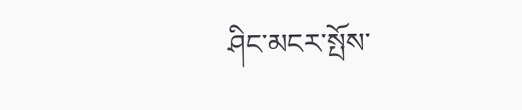ཤིང་མངར་སྤོས་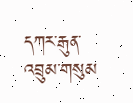དཀར་རྒུན་འབྲུམ་གསུམ